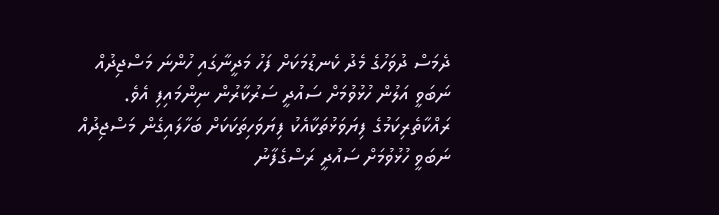ދެމަސް ދުވަހުގެ މެދު ކެނޑުމަކަށް ފަހު މަދީނާގައި ހުންނަ މަސްޖިދުއް ނަބަވީ އަލުން ހުޅުވުމަށް ސައުދީ ސަރުކާރުން ނިންމައިފި އެވެ.
ރައްކާތެރިކަމުގެ ފިޔަވަޅުތަކާއެކު ފިޔަވަހިތަކަކަށް ބަހާލައިގެން މަސްޖިދުއް ނަބަވީ ހުޅުވުމަށް ސައުދީ ރަސްގެފާނު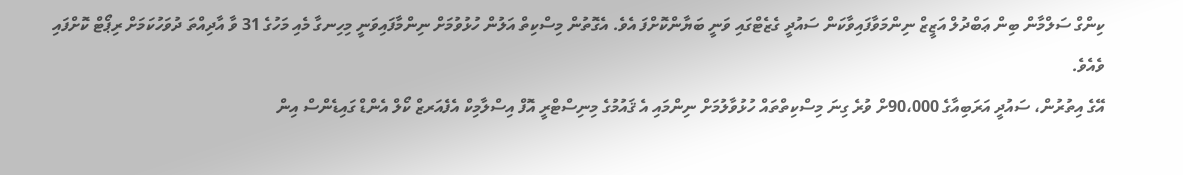ކިންގް ސަލްމާން ބިން ޢަބްދުލް އަޒީޒް ނިންމަވާފައިވާކަން ސައުދީ ގެޒެޓްގައި ވަނީ ބަޔާންކޮށްފަ އެވެ. އެގޮތުން މިސްކިތް އަލުން ހުޅުވުމަށް ނިންމާފައިވަނީ މިހިނގާ މެއި މަހުގެ 31 ވާ އާދިއްތަ ދުވަހުކަމަށް ރިޕޯޓް ކޮށްފައި ވެއެވެ.
އޭގެ އިތުރުން، ސައުދީ އަރަބިއާގެ 90،000ށް ވުރެ ގިނަ މިސްކިތްތައް ހުޅުވާލުމަށް ނިންމައި އެ ޤައުމުގެ މިނިސްޓްރީ އޮފް އިސްލާމިކް އެފެއަރޒް ކޯލް އެންޑް ގައިޑެންސް އިން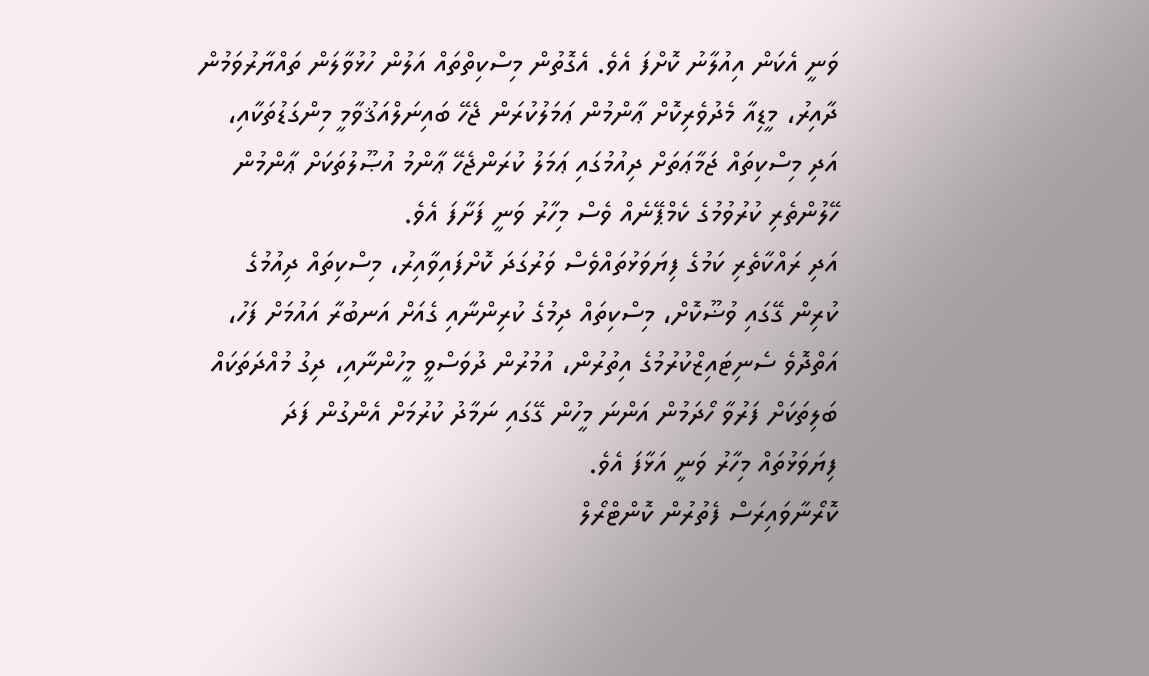ވަނީ އެކަން އިއުލާނު ކޮށްފަ އެވެ. އެގޮތުން މިސްކިތްތައް އަލުން ހުޅުވާލަން ތައްޔާރުވަމުން ދާއިރު، މީޑިއާ މެދުވެރިކޮށް ޢާންމުން ޢަމަލުކުރަން ޖެހޭ ބައިނަލްއަޤުވާމީ މިންގަޑުތަކާއި، އަދި މިސްކިތައް ޖަމާޢަތަށް ދިއުމުގައި ޢަމަލު ކުރަންޖެހޭ ޢާންމު އުޞޫލުތަކަށް ޢާންމުން ހޭލުންތެރި ކުރުވުމުގެ ކެމްޕޭނެއް ވެސް މިހާރު ވަނީ ފަށާފަ އެވެ.
އަދި ރައްކާތެރި ކަމުގެ ފިޔަވަޅުތައްވެސް ވަރުގަދަ ކޮށްފައިވާއިރު، މިސްކިތައް ދިއުމުގެ ކުރިން ގޭގައި ވުޟޫކޮށް، މިސްކިތައް ދިމުގެ ކުރިންނާއި ގެއަށް އަނބުރާ އައުމަށް ފަހު، އަތްދޮވެ ސެނިޓައިޒްކުރުމުގެ އިތުރުން، އުމުރުން ދުވަސްވީ މީހުންނާއި، ދިގު މުއްދަތަކައް ބަލިތަކަށް ފަރުވާ ހޯދަމުން އަންނަ މީހުން ގޭގައި ނަމާދު ކުރުމަށް އެންގުން ފަދަ ފިޔަވަޅުތައް މިހާރު ވަނީ އަޅާފަ އެވެ.
ކޮރޯނާވައިރަސް ފެތުރުން ކޮންޓްރޯލް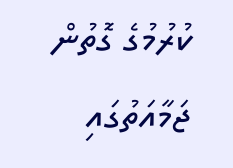ކުރުމުގެ ގޮތުން ޖަމާއަތުގައި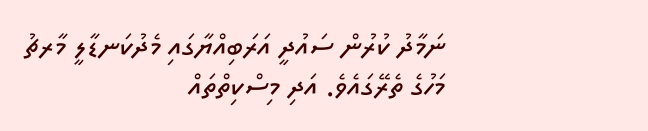ނަމާދު ކުރުން ސައުދީ އަރަބިއްޔާގައި މެދުކަނޑާލީ މާރޗު މަހުގެ ތެރޭގައެވެ. އަދި މިސްކިތްތައް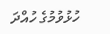ހުޅުވުމުގެ ހުއްދަ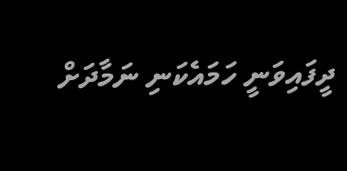ދީފައިވަނީ ހަމައެކަނި ނަމާދަށް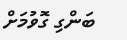ބަންގި ގޮވުމަށް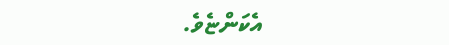އެކަންޏެވެ.